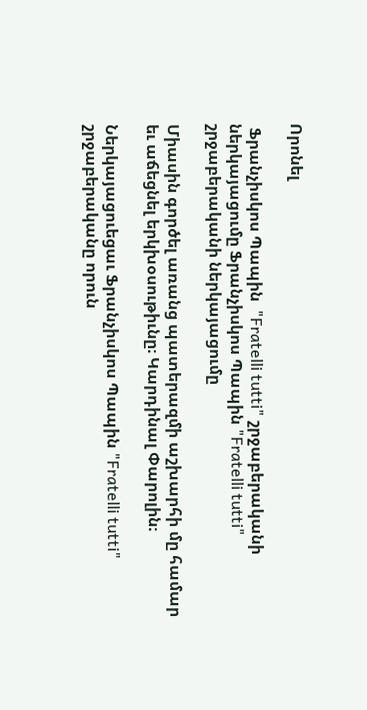Որոնել

 Ֆրանչիսկոս Պապին  "Fratelli tutti" շրջաբերականի ներկայացումը Ֆրանչիսկոս Պապին "Fratelli tutti" շրջաբերականի ներկայացումը

Միասին գործել առանց պատերազմի աշխարհի մը համար եւ աճեցնել երկխօսութիւնը։ Կարդինալ Փարոլին։

Ներկայացուեցաւ Ֆրանչիսկոս Պապին "Fratelli tutti" շրջաբերականը որուն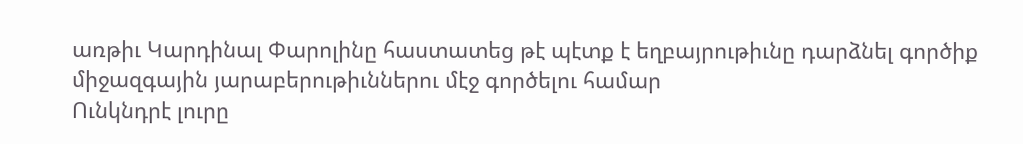առթիւ Կարդինալ Փարոլինը հաստատեց թէ պէտք է եղբայրութիւնը դարձնել գործիք միջազգային յարաբերութիւններու մէջ գործելու համար
Ունկնդրէ լուրը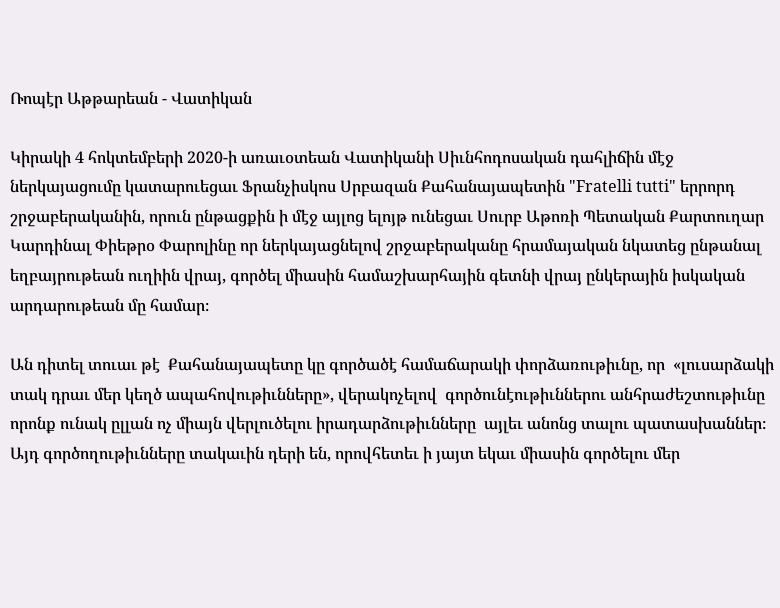Ռոպէր Աթթարեան - Վատիկան

Կիրակի 4 հոկտեմբերի 2020-ի առաւօտեան Վատիկանի Սիւնհոդոսական դահլիճին մէջ ներկայացումը կատարուեցաւ Ֆրանչիսկոս Սրբազան Քահանայապետին "Fratelli tutti" երրորդ շրջաբերականին, որուն ընթացքին ի մէջ այլոց ելոյթ ունեցաւ Սուրբ Աթոռի Պետական Քարտուղար Կարդինալ Փիեթրօ Փարոլինը որ ներկայացնելով շրջաբերականը հրամայական նկատեց ընթանալ եղբայրութեան ուղիին վրայ, գործել միասին համաշխարհային գետնի վրայ ընկերային իսկական արդարութեան մը համար։

Ան դիտել տուաւ թէ  Քահանայապետը կը գործածէ համաճարակի փորձառութիւնը, որ  «լուսարձակի տակ դրաւ մեր կեղծ ապահովութիւնները», վերակոչելով  գործունէութիւններու անհրաժեշտութիւնը որոնք ունակ ըլլան ոչ միայն վերլուծելու իրադարձութիւնները  այլեւ անոնց տալու պատասխաններ։ Այդ գործողութիւնները տակաւին դերի են, որովհետեւ ի յայտ եկաւ միասին գործելու մեր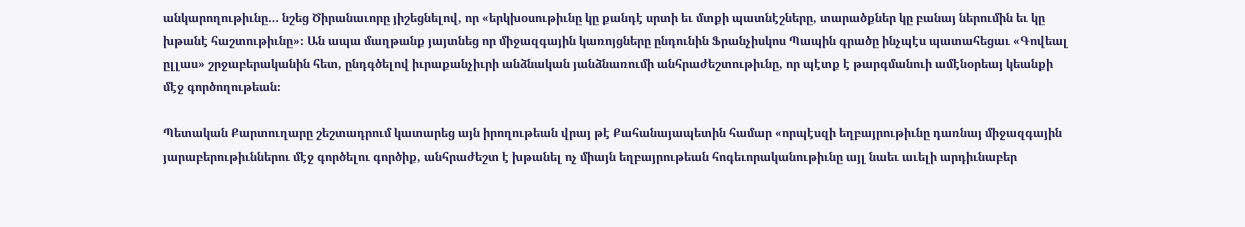անկարողութիւնը… նշեց Ծիրանաւորը յիշեցնելով, որ «երկխօսութիւնը կը քանդէ սրտի եւ մտքի պատնէշները, տարածքներ կը բանայ ներումին եւ կը խթանէ հաշտութիւնը»։ Ան ապա մաղթանք յայտնեց որ միջազգային կառոյցները ընդունին Ֆրանչիսկոս Պապին գրածը ինչպէս պատահեցաւ «Գովեալ ըլլաս» շրջաբերականին հետ, ընդգծելով իւրաքանչիւրի անձնական յանձնառումի անհրաժեշտութիւնը, որ պէտք է թարգմանուի ամէնօրեայ կեանքի մէջ գործողութեան։

Պետական Քարտուղարը շեշտադրում կատարեց այն իրողութեան վրայ թէ Քահանայապետին համար «որպէսզի եղբայրութիւնը դառնայ միջազգային յարաբերութիւններու մէջ գործելու գործիք, անհրաժեշտ է խթանել ոչ միայն եղբայրութեան հոգեւորականութիւնը այլ նաեւ աւելի արդիւնաբեր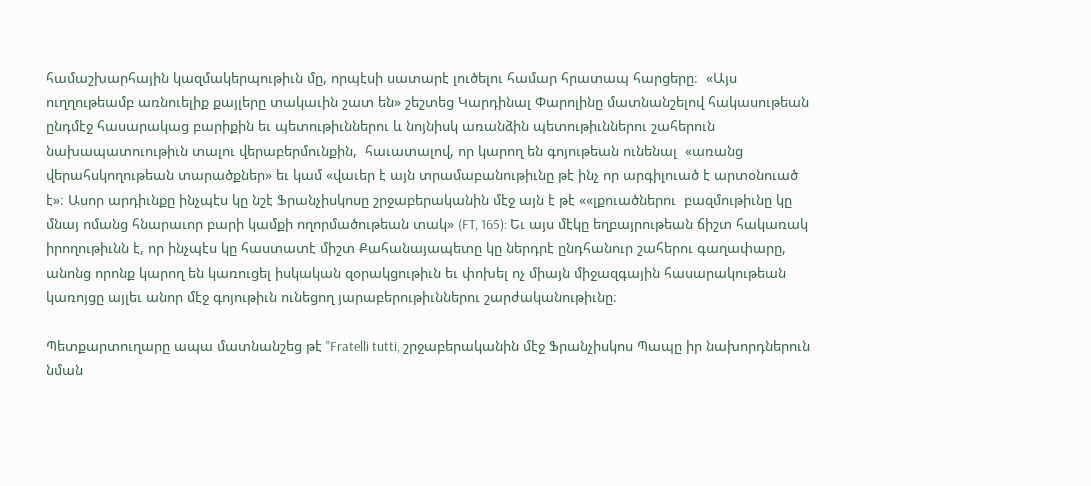համաշխարհային կազմակերպութիւն մը, որպէսի սատարէ լուծելու համար հրատապ հարցերը։  «Այս ուղղութեամբ առնուելիք քայլերը տակաւին շատ են» շեշտեց Կարդինալ Փարոլինը մատնանշելով հակասութեան ընդմէջ հասարակաց բարիքին եւ պետութիւններու և նոյնիսկ առանձին պետութիւններու շահերուն նախապատուութիւն տալու վերաբերմունքին,  հաւատալով, որ կարող են գոյութեան ունենալ  «առանց վերահսկողութեան տարածքներ» եւ կամ «վաւեր է այն տրամաբանութիւնը թէ ինչ որ արգիլուած է արտօնուած է»։ Ասոր արդիւնքը ինչպէս կը նշէ Ֆրանչիսկոսը շրջաբերականին մէջ այն է թէ ««լքուածներու  բազմութիւնը կը մնայ ոմանց հնարաւոր բարի կամքի ողորմածութեան տակ» (FT, 165): Եւ այս մէկը եղբայրութեան ճիշտ հակառակ իրողութիւնն է, որ ինչպէս կը հաստատէ միշտ Քահանայապետը կը ներդրէ ընդհանուր շահերու գաղափարը, անոնց որոնք կարող են կառուցել իսկական զօրակցութիւն եւ փոխել ոչ միայն միջազգային հասարակութեան կառոյցը այլեւ անոր մէջ գոյութիւն ունեցող յարաբերութիւններու շարժականութիւնը։

Պետքարտուղարը ապա մատնանշեց թէ "Fratelli tutti, շրջաբերականին մէջ Ֆրանչիսկոս Պապը իր նախորդներուն նման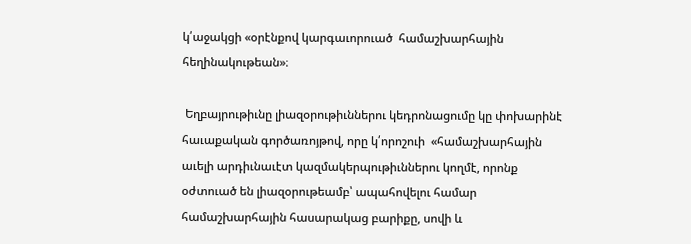կ՛աջակցի «օրէնքով կարգաւորուած  համաշխարհային հեղինակութեան»։

 Եղբայրութիւնը լիազօրութիւններու կեդրոնացումը կը փոխարինէ հաւաքական գործառոյթով, որը կ՛որոշուի  «համաշխարհային աւելի արդիւնաւէտ կազմակերպութիւններու կողմէ, որոնք օժտուած են լիազօրութեամբ՝ ապահովելու համար համաշխարհային հասարակաց բարիքը, սովի և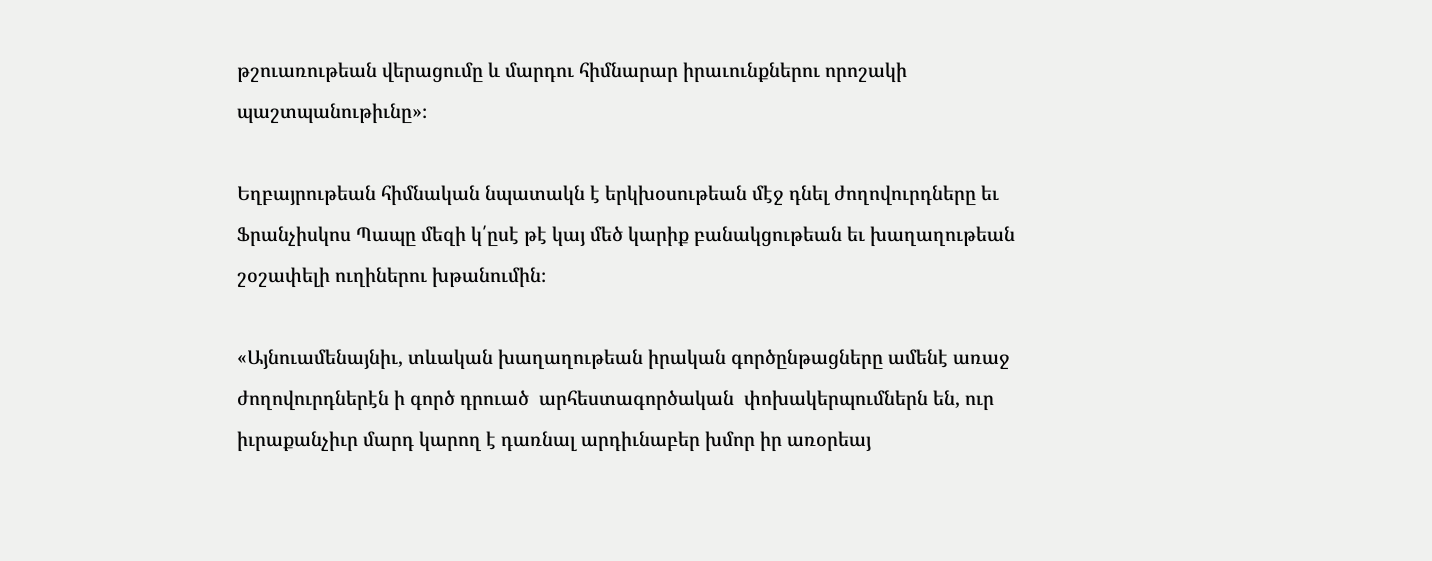թշուառութեան վերացումը և մարդու հիմնարար իրաւունքներու որոշակի պաշտպանութիւնը»։

Եղբայրութեան հիմնական նպատակն է երկխօսութեան մէջ դնել ժողովուրդները եւ Ֆրանչիսկոս Պապը մեզի կ՛ըսէ թէ կայ մեծ կարիք բանակցութեան եւ խաղաղութեան շօշափելի ուղիներու խթանումին։

«Այնուամենայնիւ, տևական խաղաղութեան իրական գործընթացները ամենէ առաջ  ժողովուրդներէն ի գործ դրուած  արհեստագործական  փոխակերպումներն են, ուր իւրաքանչիւր մարդ կարող է դառնալ արդիւնաբեր խմոր իր առօրեայ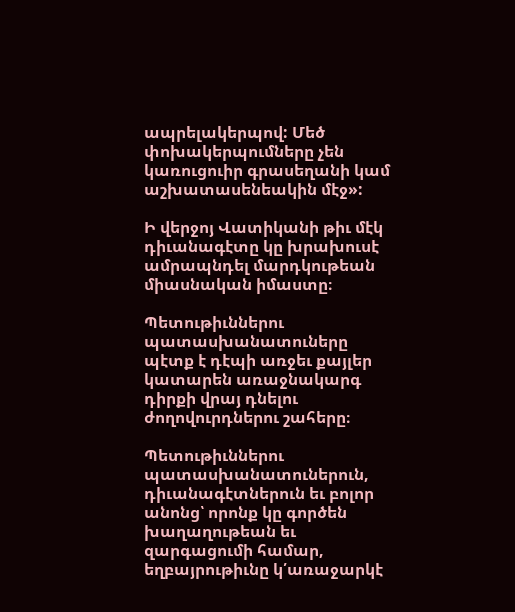ապրելակերպով: Մեծ փոխակերպումները չեն կառուցուիր գրասեղանի կամ աշխատասենեակին մէջ»:

Ի վերջոյ Վատիկանի թիւ մէկ դիւանագէտը կը խրախուսէ ամրապնդել մարդկութեան միասնական իմաստը։

Պետութիւններու պատասխանատուները պէտք է դէպի առջեւ քայլեր կատարեն առաջնակարգ դիրքի վրայ դնելու ժողովուրդներու շահերը։

Պետութիւններու պատասխանատուներուն, դիւանագէտներուն եւ բոլոր անոնց՝ որոնք կը գործեն խաղաղութեան եւ զարգացումի համար, եղբայրութիւնը կ՛առաջարկէ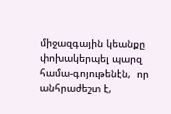միջազգային կեանքը փոխակերպել պարզ համա-գոյութենէն,  որ անհրաժեշտ է,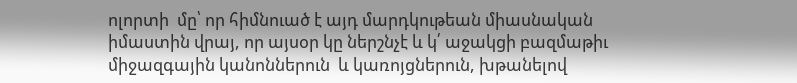ոլորտի  մը՝ որ հիմնուած է այդ մարդկութեան միասնական իմաստին վրայ, որ այսօր կը ներշնչէ և կ՛ աջակցի բազմաթիւ միջազգային կանոններուն  և կառոյցներուն, խթանելով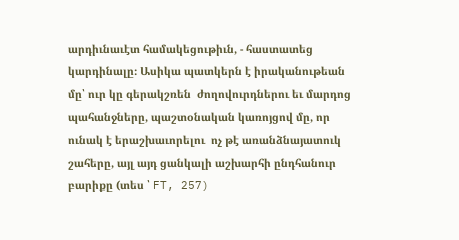արդիւնաւէտ համակեցութիւն, - հաստատեց  կարդինալը։ Ասիկա պատկերն է իրականութեան մը՝ ուր կը գերակշռեն  ժողովուրդներու եւ մարդոց պահանջները, պաշտօնական կառոյցով մը, որ ունակ է երաշխաւորելու  ոչ թէ առանձնայատուկ շահերը, այլ այդ ցանկալի աշխարհի ընդհանուր բարիքը (տես ՝ FT, 257)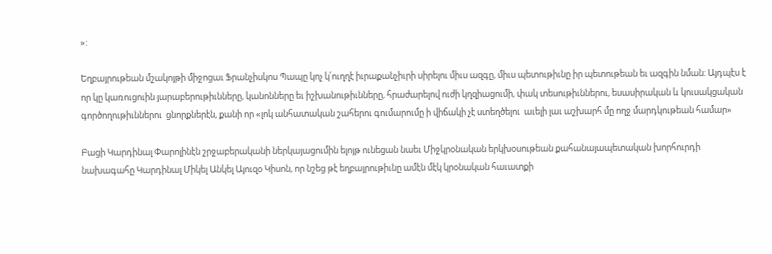»:

Եղբայրութեան մշակոյթի միջոցաւ Ֆրանչիսկոս Պապը կոչ կ՛ուղղէ իւրաքանչիւրի սիրելու միւս ազգը, միւս պետութիւնը իր պետութեան եւ ազգին նման։ Այդպէս է որ կը կառուցուին յարաբերութիւնները, կանոնները եւ իշխանութիւնները, հրաժարելով ուժի կղզիացումի, փակ տեսութիւններու, եսասիրական և կուսակցական գործողութիւններու  ցնորքներէն, քանի որ «լոկ անհատական շահերու գումարումը ի վիճակի չէ ստեղծելու  աւելի լաւ աշխարհ մը ողջ մարդկութեան համար»

Բացի Կարդինալ Փարոլինէն շրջաբերականի ներկայացումին ելոյթ ունեցան նաեւ Միջկրօնական երկխօսութեան քահանայապետական խորհուրդի նախագահը Կարդինալ Միկել Անկել Այուզօ Կիսոն, որ նշեց թէ եղբայրութիւնը ամէն մէկ կրօնական հաւատքի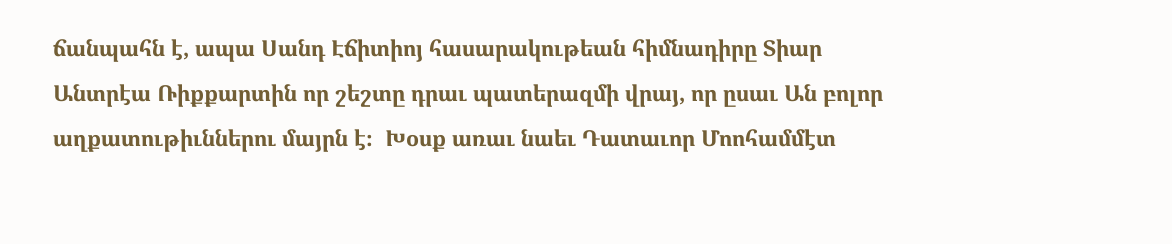ճանպահն է, ապա Սանդ Էճիտիոյ հասարակութեան հիմնադիրը Տիար Անտրէա Ռիքքարտին որ շեշտը դրաւ պատերազմի վրայ, որ ըսաւ Ան բոլոր աղքատութիւններու մայրն է։  Խօսք առաւ նաեւ Դատաւոր Մոոհամմէտ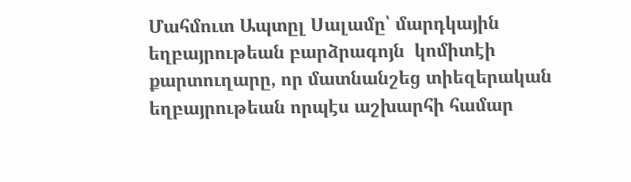Մահմուտ Ապտըլ Սալամը՝ մարդկային եղբայրութեան բարձրագոյն  կոմիտէի քարտուղարը, որ մատնանշեց տիեզերական եղբայրութեան որպէս աշխարհի համար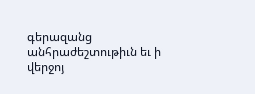գերազանց անհրաժեշտութիւն եւ ի վերջոյ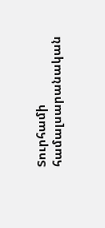Տուրհամի համալսարանական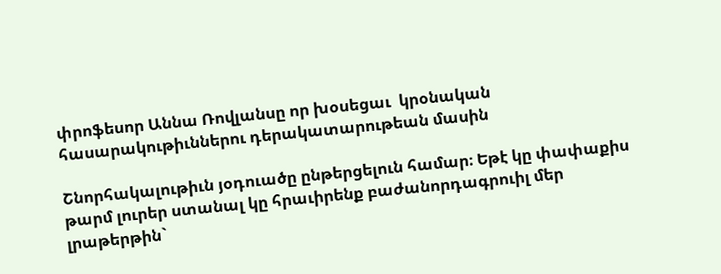փրոֆեսոր Աննա Ռովլանսը որ խօսեցաւ  կրօնական հասարակութիւններու դերակատարութեան մասին

Շնորհակալութիւն յօդուածը ընթերցելուն համար։ Եթէ կը փափաքիս թարմ լուրեր ստանալ կը հրաւիրենք բաժանորդագրուիլ մեր լրաթերթին`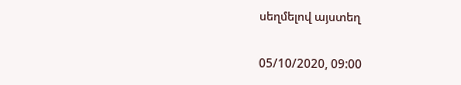սեղմելով այստեղ

05/10/2020, 09:00